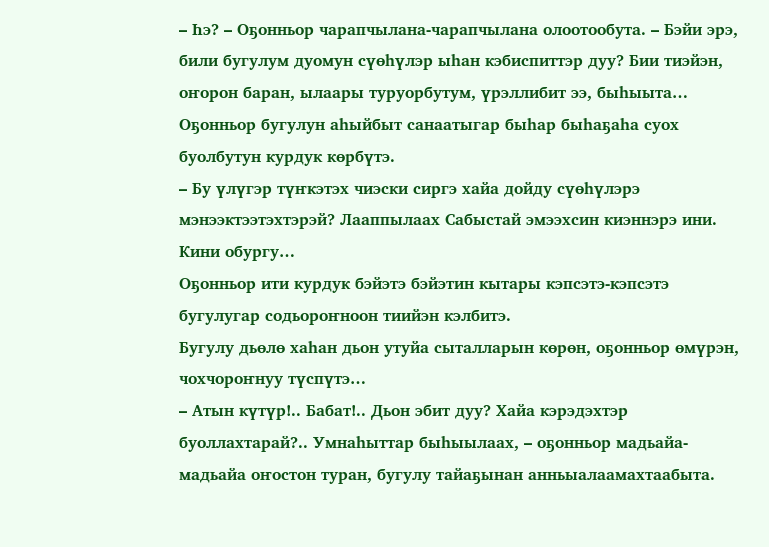– Һэ? – Оҕонньор чарапчылана-чарапчылана олоотообута. – Бэйи эрэ, били бугулум дуомун сүөһүлэр ыһан кэбиспиттэр дуу? Бии тиэйэн, оҥорон баран, ылаары туруорбутум, үрэллибит ээ, быһыыта…
Оҕонньор бугулун аһыйбыт санаатыгар быһар быһаҕаһа суох буолбутун курдук көрбүтэ.
– Бу үлүгэр түҥкэтэх чиэски сиргэ хайа дойду сүөһүлэрэ мэнээктээтэхтэрэй? Лааппылаах Сабыстай эмээхсин киэннэрэ ини. Кини обургу…
Оҕонньор ити курдук бэйэтэ бэйэтин кытары кэпсэтэ-кэпсэтэ бугулугар содьороҥноон тиийэн кэлбитэ.
Бугулу дьөлө хаһан дьон утуйа сыталларын көрөн, оҕонньор өмүрэн, чохчороҥнуу түспүтэ…
– Атын күтүр!.. Бабат!.. Дьон эбит дуу? Хайа кэрэдэхтэр буоллахтарай?.. Умнаһыттар быһыылаах, – оҕонньор мадьайа-мадьайа оҥостон туран, бугулу тайаҕынан анньыалаамахтаабыта.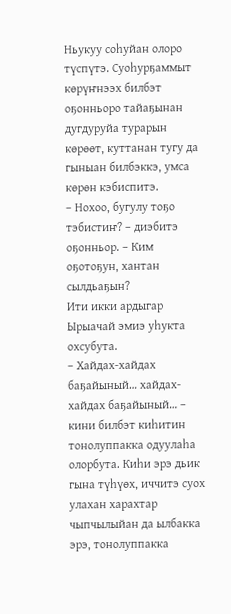Ньукуу соһуйан олоро түспүтэ. Суоһурҕаммыт көрүҥнээх билбэт оҕонньоро тайаҕынан дугдуруйа турарын көрөөт, куттанан тугу да гыныан билбэккэ, умса көрөн кэбиспитэ.
– Нохоо, бугулу тоҕо тэбистиҥ? – диэбитэ оҕонньор. – Ким оҕотоҕун, хантан сылдьаҕын?
Ити икки ардыгар Ырыачай эмиэ уһукта охсубута.
– Хайдах-хайдах баҕайыный… хайдах-хайдах баҕайыный… – кини билбэт киһитин тонолуппакка одуулаһа олорбута. Киһи эрэ дьик гына түһүөх, иччитэ суох улахан харахтар чыпчылыйан да ылбакка эрэ, тонолуппакка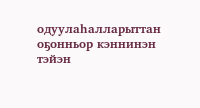одуулаһалларыттан оҕонньор кэннинэн тэйэн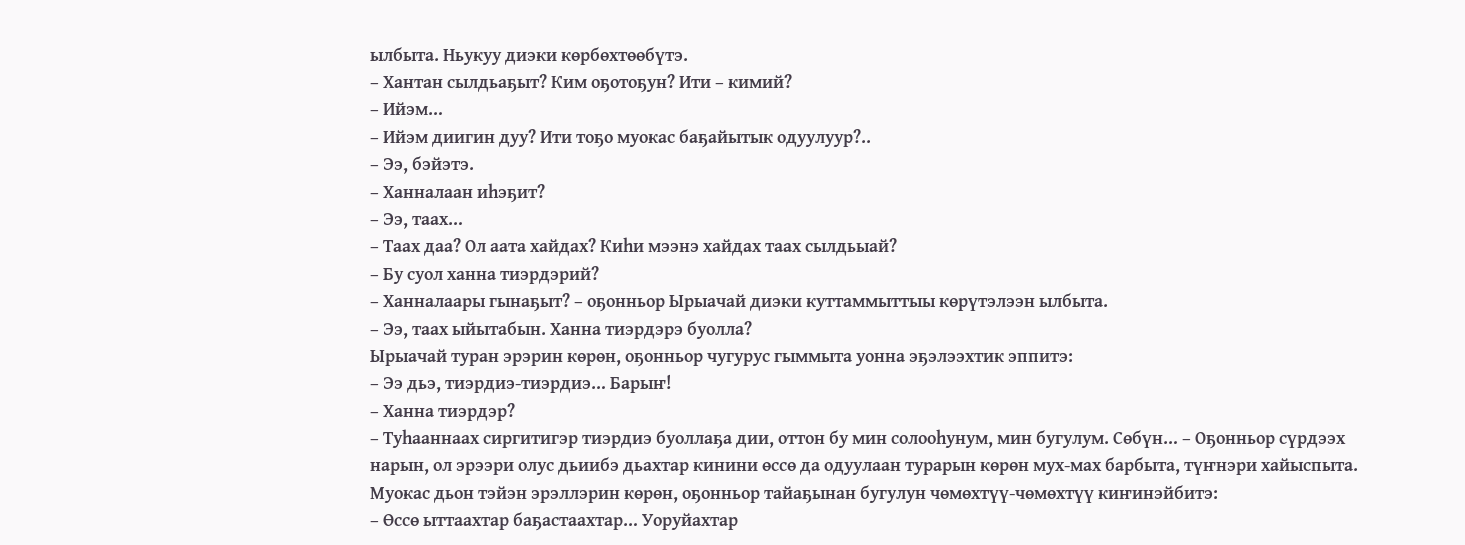ылбыта. Ньукуу диэки көрбөхтөөбүтэ.
– Хантан сылдьаҕыт? Ким оҕотоҕун? Ити – кимий?
– Ийэм…
– Ийэм диигин дуу? Ити тоҕо муокас баҕайытык одуулуур?..
– Ээ, бэйэтэ.
– Ханналаан иһэҕит?
– Ээ, таах…
– Таах даа? Ол аата хайдах? Киһи мээнэ хайдах таах сылдьыай?
– Бу суол ханна тиэрдэрий?
– Ханналаары гынаҕыт? – оҕонньор Ырыачай диэки куттаммыттыы көрүтэлээн ылбыта.
– Ээ, таах ыйытабын. Ханна тиэрдэрэ буолла?
Ырыачай туран эрэрин көрөн, оҕонньор чугурус гыммыта уонна эҕэлээхтик эппитэ:
– Ээ дьэ, тиэрдиэ-тиэрдиэ… Барыҥ!
– Ханна тиэрдэр?
– Туһааннаах сиргитигэр тиэрдиэ буоллаҕа дии, оттон бу мин солооһунум, мин бугулум. Сөбүн… – Оҕонньор сүрдээх нарын, ол эрээри олус дьиибэ дьахтар кинини өссө да одуулаан турарын көрөн мух-мах барбыта, түҥнэри хайыспыта.
Муокас дьон тэйэн эрэллэрин көрөн, оҕонньор тайаҕынан бугулун чөмөхтүү-чөмөхтүү киҥинэйбитэ:
– Өссө ыттаахтар баҕастаахтар… Уоруйахтар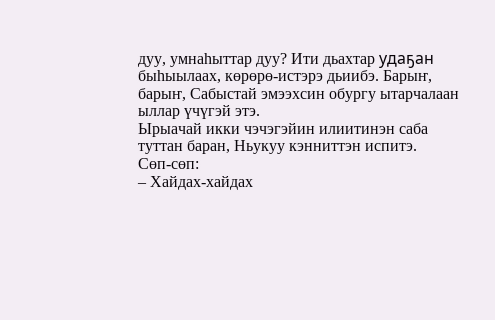дуу, умнаһыттар дуу? Ити дьахтар удаҕан быһыылаах, көрөрө-истэрэ дьиибэ. Барыҥ, барыҥ, Сабыстай эмээхсин обургу ытарчалаан ыллар үчүгэй этэ.
Ырыачай икки чэчэгэйин илиитинэн саба туттан баран, Ньукуу кэнниттэн испитэ.
Сөп-сөп:
– Хайдах-хайдах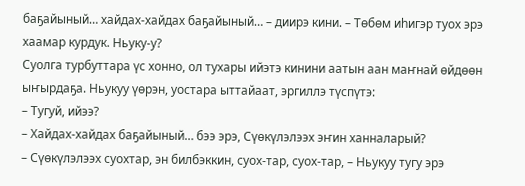баҕайыный… хайдах-хайдах баҕайыный… – диирэ кини. – Төбөм иһигэр туох эрэ хаамар курдук. Ньуку-у?
Суолга турбуттара үс хонно, ол тухары ийэтэ кинини аатын аан маҥнай өйдөөн ыҥырдаҕа. Ньукуу үөрэн, уостара ыттайаат, эргиллэ түспүтэ:
– Тугуй, ийээ?
– Хайдах-хайдах баҕайыный… бээ эрэ, Сүөкүлэлээх эҥин ханналарый?
– Сүөкүлэлээх суохтар, эн билбэккин, суох-тар, суох-тар, – Ньукуу тугу эрэ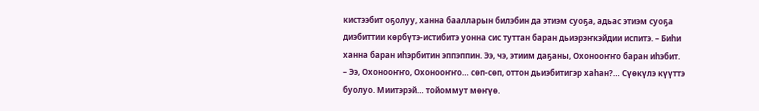кистээбит оҕолуу, ханна баалларын билэбин да этиэм суоҕа, адьас этиэм суоҕа диэбиттии көрбүтэ-истибитэ уонна сис туттан баран дьиэрэҥкэйдии испитэ. – Биһи ханна баран иһэрбитин эппэппин. Ээ, чэ, этиим даҕаны, Охонооҥҥо баран иһэбит.
– Ээ, Охонооҥҥо, Охонооҥҥо… сөп-сөп, оттон дьиэбитигэр хаһан?… Сүөкүлэ күүттэ буолуо. Миитэрэй… тойоммут мөҥүө.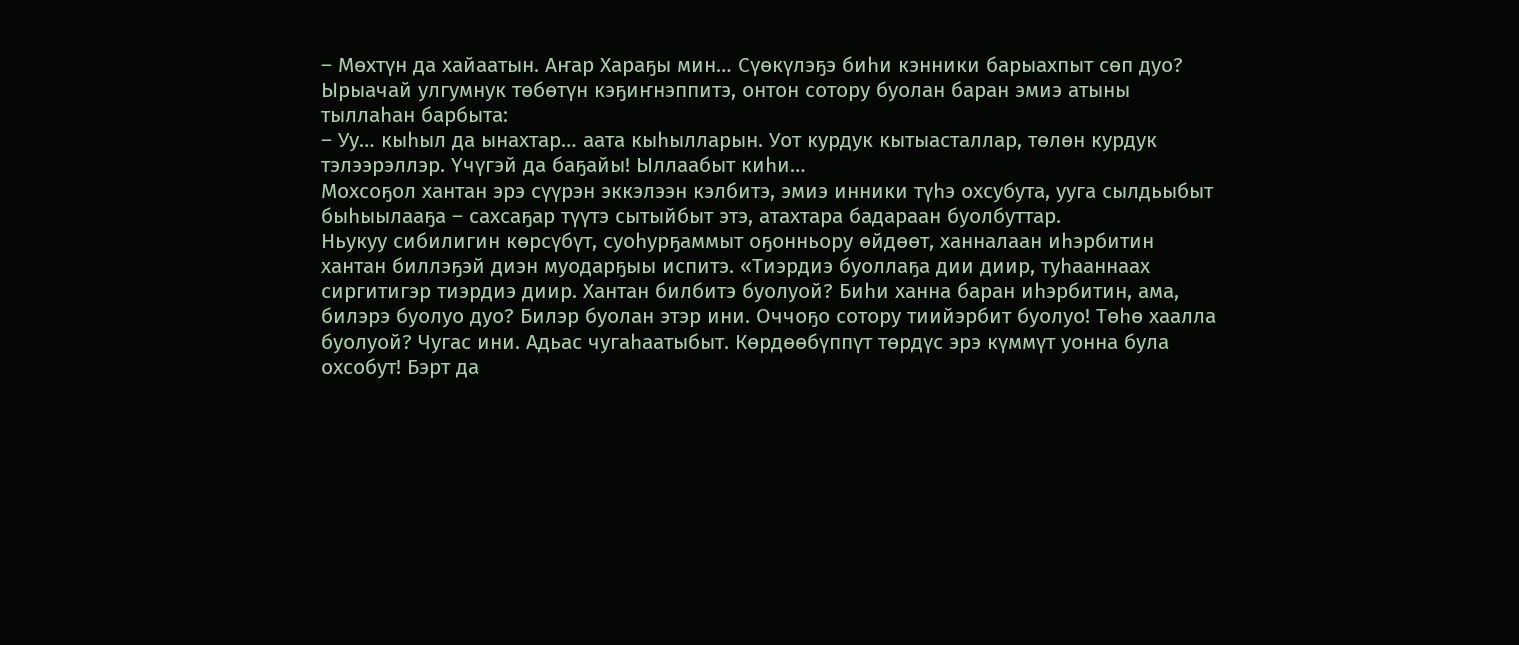– Мөхтүн да хайаатын. Аҥар Хараҕы мин… Сүөкүлэҕэ биһи кэнники барыахпыт сөп дуо?
Ырыачай улгумнук төбөтүн кэҕиҥнэппитэ, онтон сотору буолан баран эмиэ атыны тыллаһан барбыта:
– Уу… кыһыл да ынахтар… аата кыһылларын. Уот курдук кытыасталлар, төлөн курдук тэлээрэллэр. Үчүгэй да баҕайы! Ыллаабыт киһи…
Мохсоҕол хантан эрэ сүүрэн эккэлээн кэлбитэ, эмиэ инники түһэ охсубута, ууга сылдьыбыт быһыылааҕа – сахсаҕар түүтэ сытыйбыт этэ, атахтара бадараан буолбуттар.
Ньукуу сибилигин көрсүбүт, суоһурҕаммыт оҕонньору өйдөөт, ханналаан иһэрбитин хантан биллэҕэй диэн муодарҕыы испитэ. «Тиэрдиэ буоллаҕа дии диир, туһааннаах сиргитигэр тиэрдиэ диир. Хантан билбитэ буолуой? Биһи ханна баран иһэрбитин, ама, билэрэ буолуо дуо? Билэр буолан этэр ини. Оччоҕо сотору тиийэрбит буолуо! Төһө хаалла буолуой? Чугас ини. Адьас чугаһаатыбыт. Көрдөөбүппүт төрдүс эрэ күммүт уонна була охсобут! Бэрт да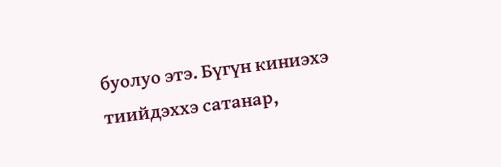буолуо этэ. Бүгүн киниэхэ тиийдэххэ сатанар,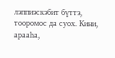лэппиэскэбит бүттэ, тооромос да суох. Кини, арааһа,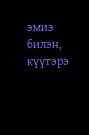эмиэ билэн, күүтэрэ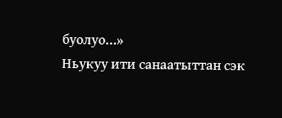буолуо…»
Ньукуу ити санаатыттан сэк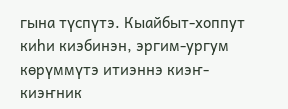гына түспүтэ. Кыайбыт-хоппут киһи киэбинэн, эргим-ургум көрүммүтэ итиэннэ киэҥ-киэҥник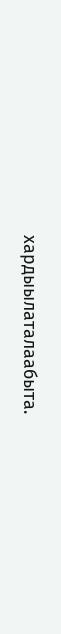хардыылаталаабыта.